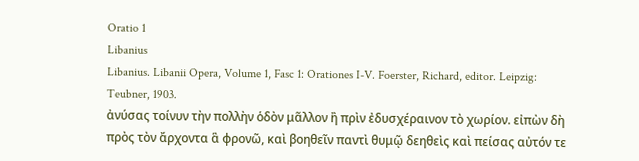Oratio 1
Libanius
Libanius. Libanii Opera, Volume 1, Fasc 1: Orationes I-V. Foerster, Richard, editor. Leipzig: Teubner, 1903.
ἀνύσας τοίνυν τὴν πολλὴν ὁδὸν μᾶλλον ἢ πρὶν ἐδυσχέραινον τὸ χωρίον. εἰπὼν δὴ πρὸς τὸν ἄρχοντα ἃ φρονῶ, καὶ βοηθεῖν παντὶ θυμῷ δεηθεὶς καὶ πείσας αὐτόν τε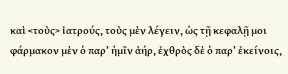καὶ <τοὺς> ἰατρούς, τοὺς μὲν λέγειν, ὡς τῇ κεφαλῇ μοι φάρμακον μὲν ὁ παρ’ ἡμῖν ἀήρ, ἐχθρὸς δὲ ὁ παρ’ ἐκείνοις,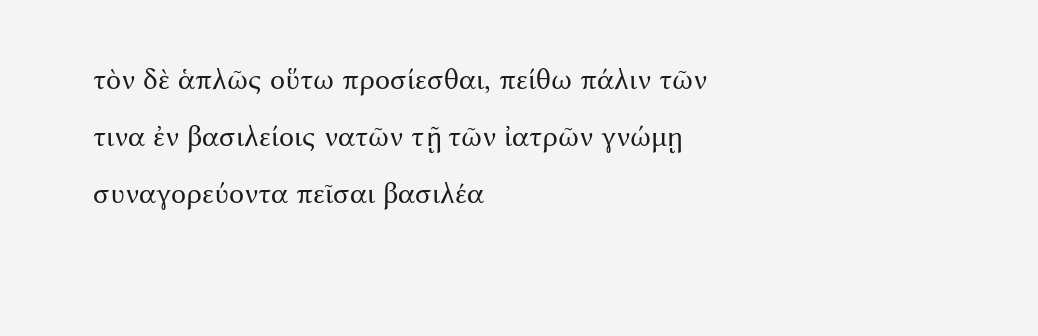τὸν δὲ ἁπλῶς οὕτω προσίεσθαι, πείθω πάλιν τῶν τινα ἐν βασιλείοις νατῶν τῇ τῶν ἰατρῶν γνώμῃ συναγορεύοντα πεῖσαι βασιλέα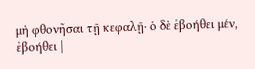μὴ φθονῆσαι τῇ κεφαλῇ· ὁ δὲ ἐβοήθει μέν, ἐβοήθει |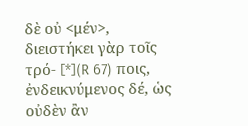δὲ οὐ <μέν>, διειστήκει γὰρ τοῖς τρό- [*](R 67) ποις, ἐνδεικνύμενος δέ, ὡς οὐδὲν ἂν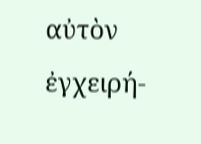αὐτὸν ἐγχειρή-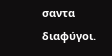σαντα διαφύγοι.